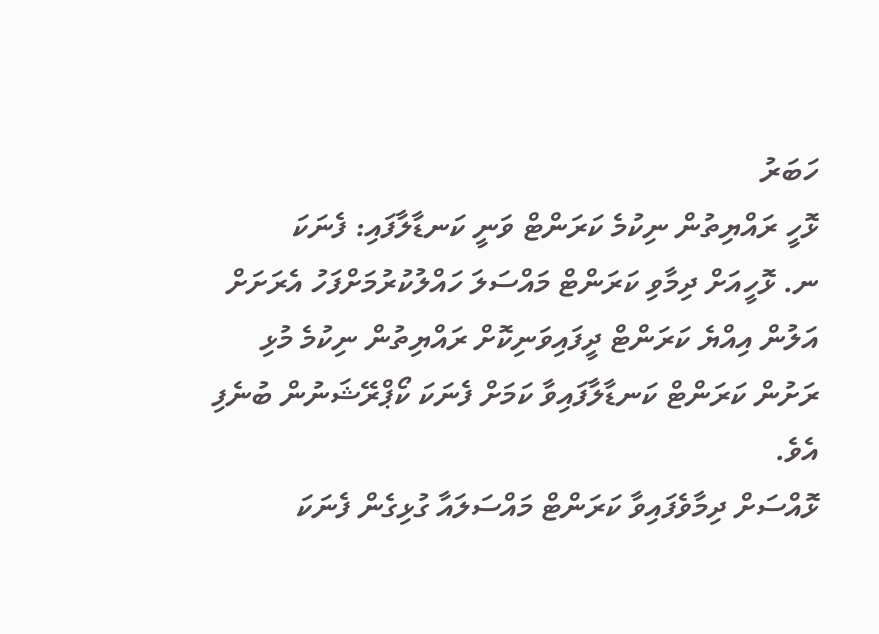ހަބަރު
ޅޮހީ ރައްޔިތުން ނިކުމެ ކަރަންޓް ވަނީ ކަނޑާލާފައި: ފެނަކަ
ނ. ޅޮހީއަށް ދިމާވި ކަރަންޓް މައްސަލަ ހައްލުކުރުމަށްފަހު އެރަށަށް އަލުން އިއްޔެ ކަރަންޓް ދީފައިވަނިކޮށް ރައްޔިތުން ނިކުމެ މުޅި ރަށުން ކަރަންޓް ކަނޑާލާފައިވާ ކަމަށް ފެނަކަ ކޯޕްރޭޝަނުން ބުނެފި އެވެ.
ޅޮއްސަށް ދިމާވެފައިވާ ކަރަންޓް މައްސަލައާ ގުޅިގެން ފެނަކަ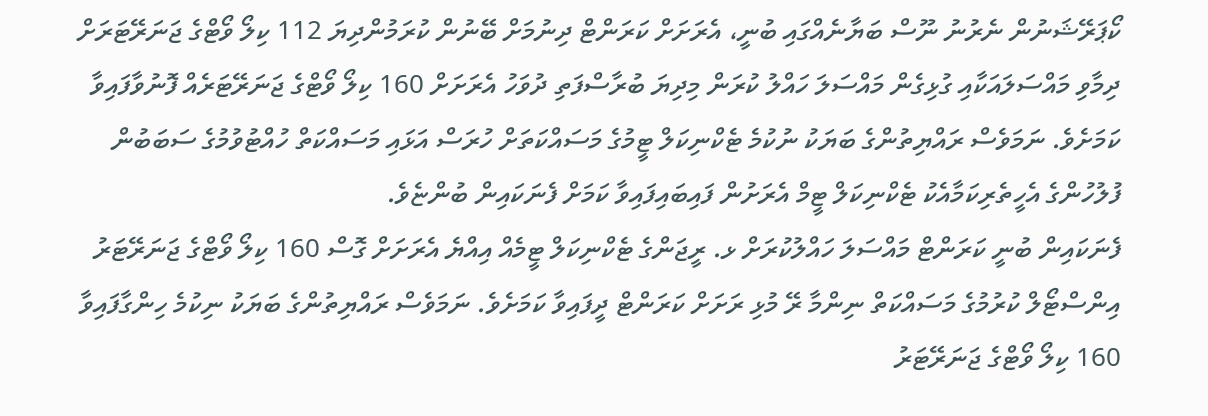ކޯޕަރޭޝަނުން ނެރުނު ނޫސް ބަޔާނެއްގައި ބުނީ، އެރަށަށް ކަރަންޓް ދިނުމަށް ބޭނުން ކުރަމުންދިޔަ 112 ކިލޯ ވޯޓްގެ ޖަނަރޭޓަރަށް ދިމާވި މައްސަލައަކާއި ގުޅިގެން މައްސަލަ ހައްލު ކުރަން މިދިޔަ ބުރާސްފަތި ދުވަހު އެރަށަށް 160 ކިލޯ ވޯޓްގެ ޖަނަރޭޓަރެއް ފޮނުވާފައިވާ ކަމަށެވެ. ނަމަވެސް ރައްޔިތުންގެ ބަޔަކު ނުކުމެ ޓެކްނިކަލް ޓީމުގެ މަސައްކަތަށް ހުރަސް އަޅައި މަސައްކަތް ހުއްޓުވުމުގެ ސަބަބުން ފުލުހުންގެ އެހީތެރިކަމާއެކު ޓެކްނިކަލް ޓީމް އެރަށުން ފައިބައިފައިވާ ކަމަށް ފެނަކައިން ބުންޏެވެ.
ފެނަކައިން ބުނީ ކަރަންޓް މައްސަލަ ހައްލުކުރަށް ޅ. ރީޖަންގެ ޓެކްނިކަލް ޓީމެއް އިއްޔެ އެރަށަށް ގޮސް 160 ކިލޯ ވޯޓްގެ ޖަނަރޭޓަރު އިންސްޓޯލް ކުރުމުގެ މަސައްކަތް ނިންމާ ރޭ މުޅި ރަށަށް ކަރަންޓް ދީފައިވާ ކަމަށެވެ. ނަމަވެސް ރައްޔިތުންގެ ބަޔަކު ނިކުމެ ހިންގާފައިވާ 160 ކިލޯ ވޯޓްގެ ޖަނަރޭޓަރު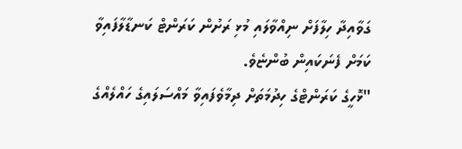ގަވާއިދާ ހިލާފަށް ނިއްވާލައި މުޅި ރަށުން ކަރަންޓް ކަނޑާލާފައިވާ ކަމަށް ފެނަކައިން ބުންޏެވެ.
"ޅޮހީގެ ކަރަންޓްގެ ހިދުމަތަށް ދިމާވެފައިވާ މައްސަލައިގެ ހައްލެއްގެ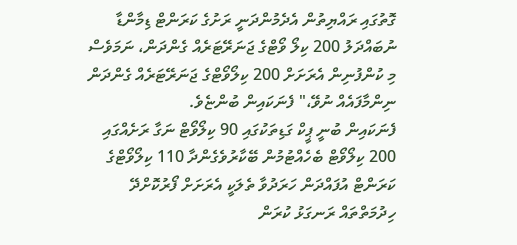ގޮތުގައި ރައްޔިތުން އެދެމުންދަނީ ރަށުގެ ކަރަންޓް ޑިމާންޑާ ނުބައްދަލު 200 ކިލޯ ވޯޓްގެ ޖަނަރޭޓަރެއް ގެންދަން، ނަމަވެސް މި ކުންފުނިން އެރަށަށް 200 ކިލޯވޯޓްގެ ޖަނަރޭޓަރެއް ގެންދަން ނިންމާފައެއް ނުވޭ،" ފެނަކައިން ބުންޏެވެ.
ފެނަކައިން ބުނީ ޕީކް ގަޑިތަކުގައި 90 ކިލޯވޯޓް ނަގާ ރަށެއްގައި 200 ކިލޯވޯޓް ބެހެއްޓުމުން ބޭކާރުވެގެންދާ 110 ކިލޯވޯޓްގެ ކަރަންޓް އުފައްދަން ހަރަދުވާ ތެލަކީ އެރަށަށް ފޯރުކޮށްދޭ ހިދުމަތްތައް ރަނގަޅު ކުރަން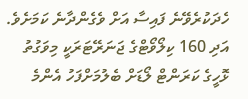ހެދަކުރެވޭނެ ފައިސާ އަށް ވެގެންދާނެ ކަމަށެވެ. އަދި 160 ކިލޯވޯޓްގެ ޖަނަރޭޓަރަކީ މިވަގުތު ޅޮހީގެ ކަރަންޓް ލޯޑަށް ބެލުމަށްފަހު އެންމެ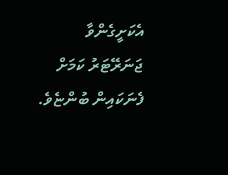އެކަށީގެންވާ ޖަނަރޭޓަރު ކަމަށް ފެނަކައިން ބުންޏެވެ.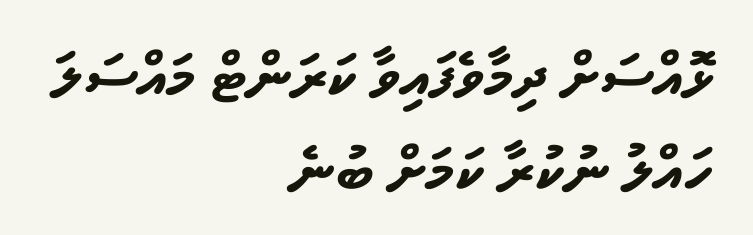ޅޮއްސަށް ދިމާވެފައިވާ ކަރަންޓް މައްސަލަ ހައްލު ނުކުރާ ކަމަށް ބުނެ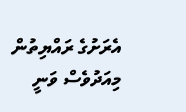އެރަށުގެ ރައްޔިތުން މިއަދުވެސް ވަނީ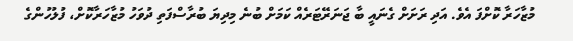މުޒާހަރާ ކޮށްފަ އެވެ. އަދި ރަށަށް ގެނައީ ބާ ޖަނަރޭޓަރެއް ކަމަށް ބުނެ މިދިޔަ ބުރާސްފަތި ދުވަހު މުޒާހަރާކޮށް، ފުލުހުންގެ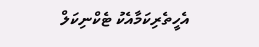އެހީތެރިކަމާއެކު ޓެކްނިކަލް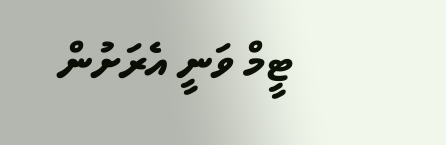ޓީމް ވަނީ އެރަށުން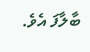ބާލާފަ އެވެ.